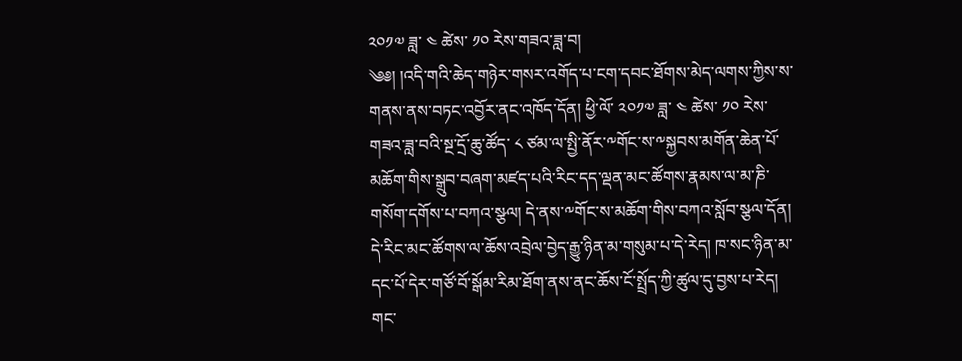༢༠༡༧ ཟླ་ ༤ ཚེས་ ༡༠ རེས་གཟའ་ཟླ་བ།
༄༅། །འདི་གའི་ཆེད་གཉེར་གསར་འགོད་པ་ངག་དབང་ཐོགས་མེད་ལགས་ཀྱིས་ས་གནས་ནས་བཏང་འབྱོར་ནང་འཁོད་དོན། ཕྱི་ལོ་ ༢༠༡༧ ཟླ་ ༤ ཚེས་ ༡༠ རེས་གཟའ་ཟླ་བའི་སྔ་དྲོ་ཆུ་ཚོད་ ༨ ཙམ་ལ་སྤྱི་ནོར་༸གོང་ས་༸སྐྱབས་མགོན་ཆེན་པོ་མཆོག་གིས་སྒྲུབ་བཞག་མཛད་པའི་རིང་དད་ལྡན་མང་ཚོགས་རྣམས་ལ་མ་ཎི་གསོག་དགོས་པ་བཀའ་སྩལ། དེ་ནས་༸གོང་ས་མཆོག་གིས་བཀའ་སློབ་སྩལ་དོན། དེ་རིང་མང་ཚོགས་ལ་ཆོས་འབྲེལ་བྱེད་རྒྱུ་ཉིན་མ་གསུམ་པ་དེ་རེད། ཁ་སང་ཉིན་མ་དང་པོ་དེར་གཙོ་བོ་སྒོམ་རིམ་ཐོག་ནས་ནང་ཆོས་ངོ་སྤྲོད་ཀྱི་ཚུལ་དུ་བྱས་པ་རེད། གང་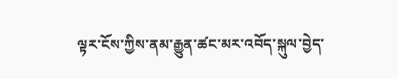ལྟར་ངོས་ཀྱིས་ནམ་རྒྱུན་ཚང་མར་འབོད་སྐུལ་བྱེད་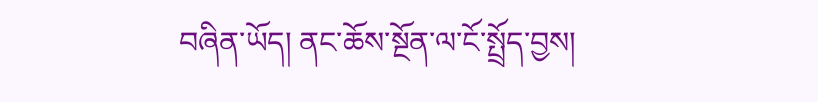བཞིན་ཡོད། ནང་ཆོས་སྔོན་ལ་ངོ་སྤྲོད་བྱས།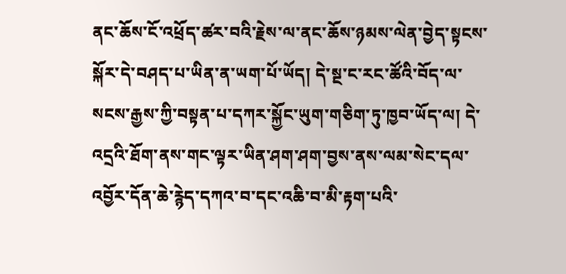ནང་ཆོས་ངོ་འཕྲོད་ཚར་བའི་རྗེས་ལ་ནང་ཆོས་ཉམས་ལེན་བྱེད་སྟངས་སྐོར་དེ་བཤད་པ་ཡིན་ན་ཡག་པོ་ཡོད། དེ་སྔ་ང་རང་ཚོའི་བོད་ལ་སངས་རྒྱས་ཀྱི་བསྟན་པ་དཀར་སྐྱོང་ཡུག་གཅིག་ཏུ་ཁྱབ་ཡོད་ལ། དེ་འདྲའི་ཐོག་ནས་གང་ལྟར་ཡིན་ཤག་ཤག་བྱས་ནས་ལམ་སེང་དལ་འབྱོར་དོན་ཆེ་རྙེད་དཀའ་བ་དང་འཆི་བ་མི་རྟག་པའི་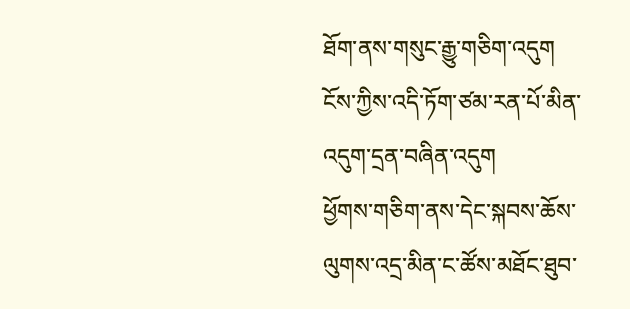ཐོག་ནས་གསུང་རྒྱུ་གཅིག་འདུག ངོས་ཀྱིས་འདི་ཏོག་ཙམ་རན་པོ་མིན་འདུག་དྲན་བཞིན་འདུག
ཕྱོགས་གཅིག་ནས་དེང་སྐབས་ཆོས་ལུགས་འདྲ་མིན་ང་ཚོས་མཐོང་ཐུབ་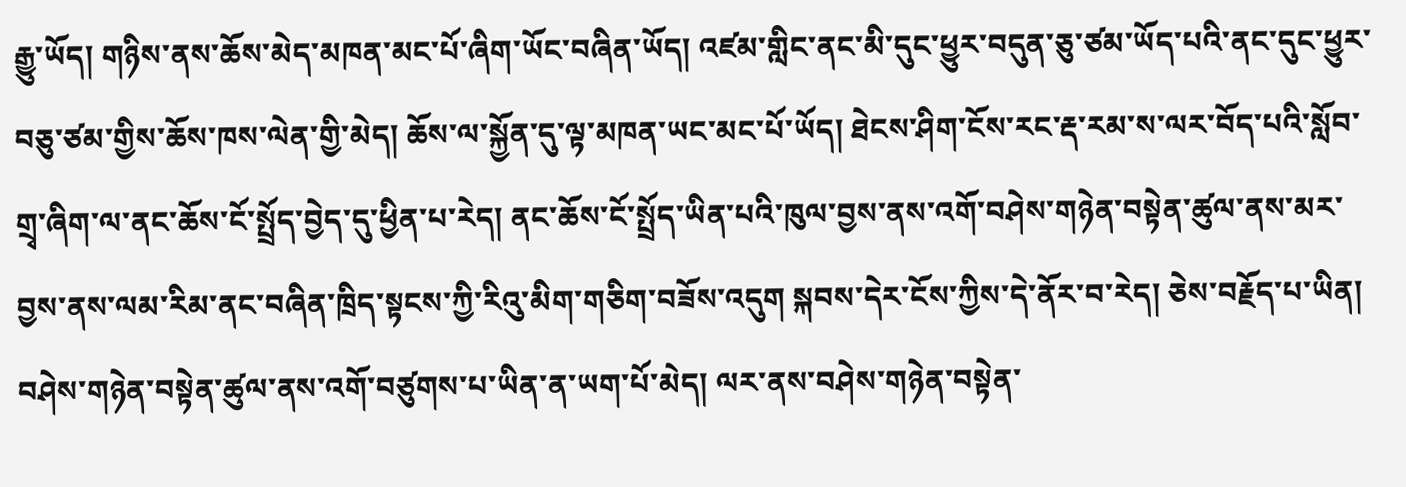རྒྱུ་ཡོད། གཉིས་ནས་ཆོས་མེད་མཁན་མང་པོ་ཞིག་ཡོང་བཞིན་ཡོད། འཛམ་གླིང་ནང་མི་དུང་ཕྱུར་བདུན་ཅུ་ཙམ་ཡོད་པའི་ནང་དུང་ཕྱུར་བཅུ་ཙམ་གྱིས་ཆོས་ཁས་ལེན་གྱི་མེད། ཆོས་ལ་སྐྱོན་དུ་ལྟ་མཁན་ཡང་མང་པོ་ཡོད། ཐེངས་ཤིག་ངོས་རང་རྡ་རམ་ས་ལར་བོད་པའི་སློབ་གྲྭ་ཞིག་ལ་ནང་ཆོས་ངོ་སྤྲོད་བྱེད་དུ་ཕྱིན་པ་རེད། ནང་ཆོས་ངོ་སྤྲོད་ཡིན་པའི་ཁུལ་བྱས་ནས་འགོ་བཤེས་གཉེན་བསྟེན་ཚུལ་ནས་མར་བྱས་ནས་ལམ་རིམ་ནང་བཞིན་ཁྲིད་སྟངས་ཀྱི་རིའུ་མིག་གཅིག་བཟོས་འདུག སྐབས་དེར་ངོས་ཀྱིས་དེ་ནོར་བ་རེད། ཅེས་བརྗོད་པ་ཡིན། བཤེས་གཉེན་བསྟེན་ཚུལ་ནས་འགོ་བཙུགས་པ་ཡིན་ན་ཡག་པོ་མེད། ལར་ནས་བཤེས་གཉེན་བསྟེན་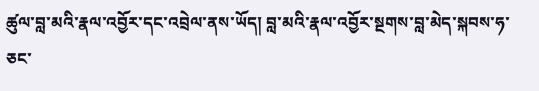ཚུལ་བླ་མའི་རྣལ་འབྱོར་དང་འབྲེལ་ནས་ཡོད། བླ་མའི་རྣལ་འབྱོར་སྔགས་བླ་མེད་སྐབས་ཧ་ཅང་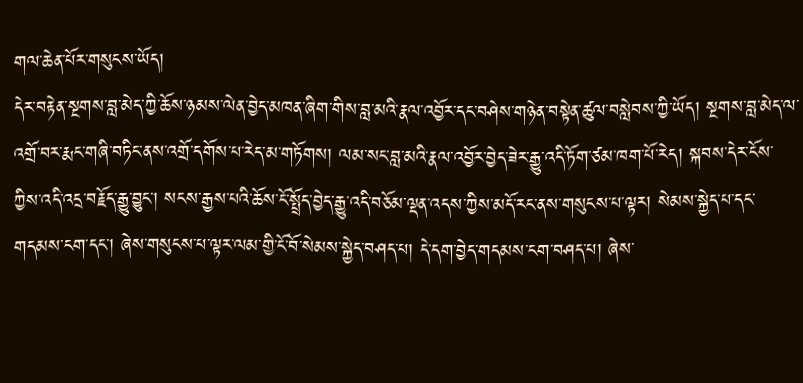གལ་ཆེན་པོར་གསུངས་ཡོད།
དེར་བརྟེན་སྔགས་བླ་མེད་ཀྱི་ཆོས་ཉམས་ལེན་བྱེད་མཁན་ཞིག་གིས་བླ་མའི་རྣལ་འབྱོར་དང་བཤེས་གཉེན་བསྟེན་ཚུལ་བསླེབས་ཀྱི་ཡོད། སྔགས་བླ་མེད་ལ་འགྲོ་བར་རྨང་གཞི་བཏིང་ནས་འགྲོ་དགོས་པ་རེད་མ་གཏོགས། ལམ་སང་བླ་མའི་རྣལ་འབྱོར་བྱེད་ཟེར་རྒྱུ་འདི་ཏོག་ཙམ་ཁག་པོ་རེད། སྐབས་དེར་ངོས་ཀྱིས་འདི་འདྲ་བརྗོད་རྒྱུ་བྱུང་། སངས་རྒྱས་པའི་ཆོས་ངོ་སྤྲོད་བྱེད་རྒྱུ་འདི་བཅོམ་ལྡན་འདས་ཀྱིས་མདོ་རང་ནས་གསུངས་པ་ལྟར། སེམས་སྐྱེད་པ་དང་གདམས་ངག་དང་། ཞེས་གསུངས་པ་ལྟར་ལམ་གྱི་ངོ་བོ་སེམས་སྐྱེད་བཤད་པ། དེ་དག་བྱེད་གདམས་ངག་བཤད་པ། ཞེས་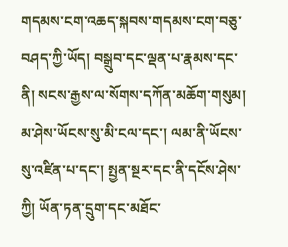གདམས་ངག་འཆད་སྐབས་གདམས་ངག་བཅུ་བཤད་ཀྱི་ཡོད། བསྒྲུབ་དང་ལྡན་པ་རྣམས་དང་ནི། སངས་རྒྱས་ལ་སོགས་དཀོན་མཆོག་གསུམ། མ་ཤེས་ཡོངས་སུ་མི་ངལ་དང་། ལམ་ནི་ཡོངས་སུ་འཛིན་པ་དང་། སྤྱན་སྔར་དང་ནི་དངོས་ཤེས་ཀྱི། ཡོན་ཏན་དྲུག་དང་མཐོང་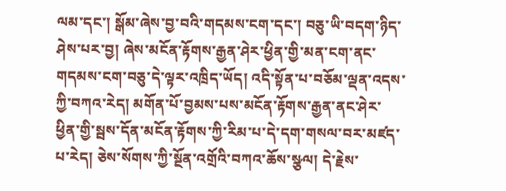ལམ་དང་། སྒོམ་ཞེས་བྱ་བའི་གདམས་ངག་དང་། བཅུ་ཡི་བདག་ཉིད་ཤེས་པར་བྱ། ཞེས་མངོན་རྟོགས་རྒྱན་ཤེར་ཕྱིན་གྱི་མན་ངག་ནང་གདམས་ངག་བཅུ་དེ་ལྟར་འཁྲིད་ཡོད། འདི་སྟོན་པ་བཅོམ་ལྡན་འདས་ཀྱི་བཀའ་རེད། མགོན་པོ་བྱམས་པས་མངོན་རྟོགས་རྒྱན་ནང་ཤེར་ཕྱིན་གྱི་སྦས་དོན་མངོན་རྟོགས་ཀྱི་རིམ་པ་དེ་དག་གསལ་བར་མཛད་པ་རེད། ཅེས་སོགས་ཀྱི་སྔོན་འགྲོའི་བཀའ་ཆོས་སྩལ། དེ་རྗེས་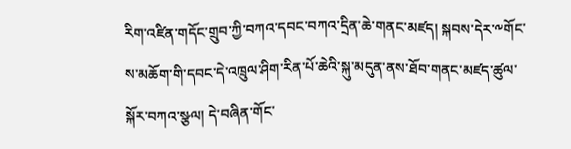རིག་འཛིན་གདོང་གྲུབ་ཀྱི་བཀའ་དབང་བཀའ་དྲིན་ཆེ་གནང་མཛད། སྐབས་དེར་༸གོང་ས་མཆོག་གི་དབང་དེ་འཁྲུལ་ཤིག་རིན་པོ་ཆེའི་སྐུ་མདུན་ནས་ཐོབ་གནང་མཛད་ཚུལ་སྐོར་བཀའ་སྩལ། དེ་བཞིན་གོང་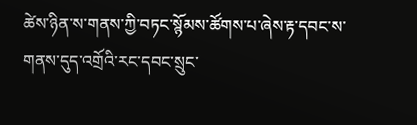ཚེས་ཉིན་ས་གནས་ཀྱི་བཏང་སྙོམས་ཚོགས་པ་ཞེས་རྟ་དབང་ས་གནས་དུད་འགྲོའི་རང་དབང་སྲུང་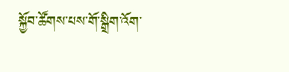སྐྱོབ་ཚོགས་པས་གོ་སྒྲིག་འོག་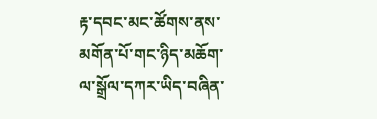རྟ་དབང་མང་ཚོགས་ནས་མགོན་པོ་གང་ཉིད་མཆོག་ལ་སྒྲོལ་དཀར་ཡིད་བཞིན་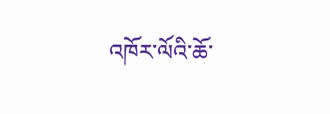འཁོར་ལོའི་ཆོ་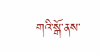གའི་སྒོ་ནས་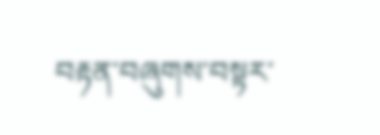བརྟན་བཞུགས་བསྟར་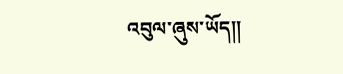འབུལ་ཞུས་ཡོད།།